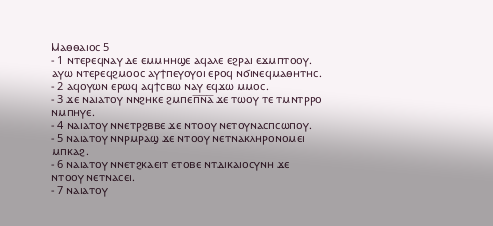Ⲙⲁⲑⲑⲁⲓⲟⲥ 5
- 1 ⲛⲧⲉⲣⲉϥⲛⲁⲩ ⲇⲉ ⲉⲙⲙⲏⲏϣⲉ ⲁϥⲁⲗⲉ ⲉϩⲣⲁⲓ ⲉϫⲙⲡⲧⲟⲟⲩ. ⲁⲩⲱ ⲛⲧⲉⲣⲉϥϩⲙⲟⲟⲥ ⲁⲩϯⲡⲉⲩⲟⲩⲟⲓ ⲉⲣⲟϥ ⲛϭⲓⲛⲉϥⲙⲁⲑⲏⲧⲏⲥ.
- 2 ⲁϥⲟⲩⲱⲛ ⲉⲣⲱϥ ⲁϥϯⲥⲃⲱ ⲛⲁⲩ ⲉϥϫⲱ ⲙⲙⲟⲥ.
- 3 ϫⲉ ⲛⲁⲓⲁⲧⲟⲩ ⲛⲛϩⲏⲕⲉ ϩⲙⲡⲉⲡ̅ⲛ̅ⲁ̅ ϫⲉ ⲧⲱⲟⲩ ⲧⲉ ⲧⲙⲛⲧⲣⲣⲟ ⲛⲙⲡⲏⲩⲉ.
- 4 ⲛⲁⲓⲁⲧⲟⲩ ⲛⲛⲉⲧⲣϩⲃⲃⲉ ϫⲉ ⲛⲧⲟⲟⲩ ⲛⲉⲧⲟⲩⲛⲁⲥⲡⲥⲱⲡⲟⲩ.
- 5 ⲛⲁⲓⲁⲧⲟⲩ ⲛⲛⲣⲙⲣⲁϣ ϫⲉ ⲛⲧⲟⲟⲩ ⲛⲉⲧⲛⲁⲕⲗⲏⲣⲟⲛⲟⲙⲉⲓ ⲙⲡⲕⲁϩ.
- 6 ⲛⲁⲓⲁⲧⲟⲩ ⲛⲛⲉⲧϩⲕⲁⲉⲓⲧ ⲉⲧⲟⲃⲉ ⲛⲧⲇⲓⲕⲁⲓⲟⲥⲩⲛⲏ ϫⲉ ⲛⲧⲟⲟⲩ ⲛⲉⲧⲛⲁⲥⲉⲓ.
- 7 ⲛⲁⲓⲁⲧⲟⲩ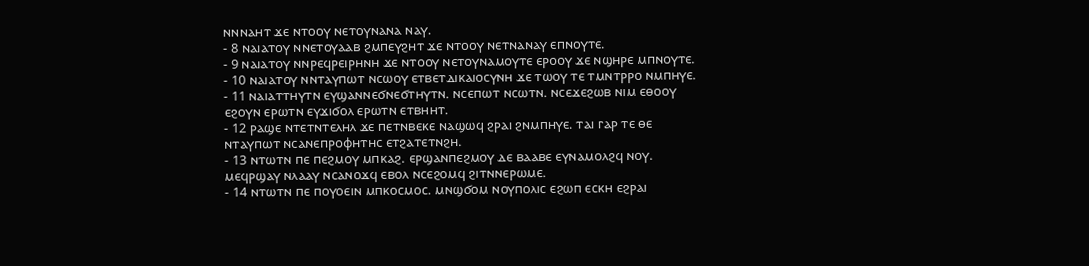ⲛⲛⲛⲁⲏⲧ ϫⲉ ⲛⲧⲟⲟⲩ ⲛⲉⲧⲟⲩⲛⲁⲛⲁ ⲛⲁⲩ.
- 8 ⲛⲁⲓⲁⲧⲟⲩ ⲛⲛⲉⲧⲟⲩⲁⲁⲃ ϩⲙⲡⲉⲩϩⲏⲧ ϫⲉ ⲛⲧⲟⲟⲩ ⲛⲉⲧⲛⲁⲛⲁⲩ ⲉⲡⲛⲟⲩⲧⲉ.
- 9 ⲛⲁⲓⲁⲧⲟⲩ ⲛⲛⲣⲉϥⲣⲉⲓⲣⲏⲛⲏ ϫⲉ ⲛⲧⲟⲟⲩ ⲛⲉⲧⲟⲩⲛⲁⲙⲟⲩⲧⲉ ⲉⲣⲟⲟⲩ ϫⲉ ⲛϣⲏⲣⲉ ⲙⲡⲛⲟⲩⲧⲉ.
- 10 ⲛⲁⲓⲁⲧⲟⲩ ⲛⲛⲧⲁⲩⲡⲱⲧ ⲛⲥⲱⲟⲩ ⲉⲧⲃⲉⲧⲇⲓⲕⲁⲓⲟⲥⲩⲛⲏ ϫⲉ ⲧⲱⲟⲩ ⲧⲉ ⲧⲙⲛⲧⲣⲣⲟ ⲛⲙⲡⲏⲩⲉ.
- 11 ⲛⲁⲓⲁⲧⲧⲏⲩⲧⲛ ⲉⲩϣⲁⲛⲛⲉϭⲛⲉϭⲧⲏⲩⲧⲛ. ⲛⲥⲉⲡⲱⲧ ⲛⲥⲱⲧⲛ. ⲛⲥⲉϫⲉϩⲱⲃ ⲛⲓⲙ ⲉⲑⲟⲟⲩ ⲉϩⲟⲩⲛ ⲉⲣⲱⲧⲛ ⲉⲩϫⲓϭⲟⲗ ⲉⲣⲱⲧⲛ ⲉⲧⲃⲏⲏⲧ.
- 12 ⲣⲁϣⲉ ⲛⲧⲉⲧⲛⲧⲉⲗⲏⲗ ϫⲉ ⲡⲉⲧⲛⲃⲉⲕⲉ ⲛⲁϣⲱϥ ϩⲣⲁⲓ ϩⲛⲙⲡⲏⲩⲉ. ⲧⲁⲓ ⲅⲁⲣ ⲧⲉ ⲑⲉ ⲛⲧⲁⲩⲡⲱⲧ ⲛⲥⲁⲛⲉⲡⲣⲟⲫⲏⲧⲏⲥ ⲉⲧϩⲁⲧⲉⲧⲛϩⲏ.
- 13 ⲛⲧⲱⲧⲛ ⲡⲉ ⲡⲉϩⲙⲟⲩ ⲙⲡⲕⲁϩ. ⲉⲣϣⲁⲛⲡⲉϩⲙⲟⲩ ⲇⲉ ⲃⲁⲁⲃⲉ ⲉⲩⲛⲁⲙⲟⲗϩϥ ⲛⲟⲩ. ⲙⲉϥⲣϣⲁⲩ ⲛⲗⲁⲁⲩ ⲛⲥⲁⲛⲟϫϥ ⲉⲃⲟⲗ ⲛⲥⲉϩⲟⲙϥ ϩⲓⲧⲛⲛⲉⲣⲱⲙⲉ.
- 14 ⲛⲧⲱⲧⲛ ⲡⲉ ⲡⲟⲩⲟⲉⲓⲛ ⲙⲡⲕⲟⲥⲙⲟⲥ. ⲙⲛϣϭⲟⲙ ⲛⲟⲩⲡⲟⲗⲓⲥ ⲉϩⲱⲡ ⲉⲥⲕⲏ ⲉϩⲣⲁⲓ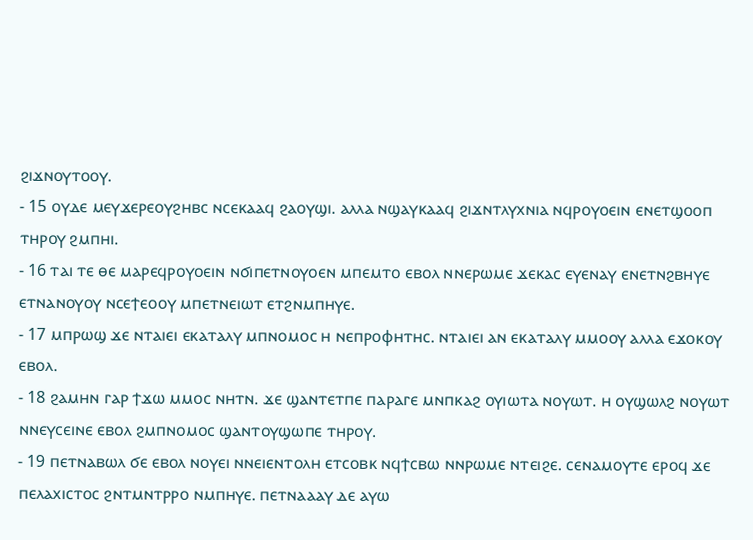ϩⲓϫⲛⲟⲩⲧⲟⲟⲩ.
- 15 ⲟⲩⲇⲉ ⲙⲉⲩϫⲉⲣⲉⲟⲩϩⲏⲃⲥ ⲛⲥⲉⲕⲁⲁϥ ϩⲁⲟⲩϣⲓ. ⲁⲗⲗⲁ ⲛϣⲁⲩⲕⲁⲁϥ ϩⲓϫⲛⲧⲗⲩⲭⲛⲓⲁ ⲛϥⲣⲟⲩⲟⲉⲓⲛ ⲉⲛⲉⲧϣⲟⲟⲡ ⲧⲏⲣⲟⲩ ϩⲙⲡⲏⲓ.
- 16 ⲧⲁⲓ ⲧⲉ ⲑⲉ ⲙⲁⲣⲉϥⲣⲟⲩⲟⲉⲓⲛ ⲛϭⲓⲡⲉⲧⲛⲟⲩⲟⲉⲛ ⲙⲡⲉⲙⲧⲟ ⲉⲃⲟⲗ ⲛⲛⲉⲣⲱⲙⲉ ϫⲉⲕⲁⲥ ⲉⲩⲉⲛⲁⲩ ⲉⲛⲉⲧⲛϩⲃⲏⲩⲉ ⲉⲧⲛⲁⲛⲟⲩⲟⲩ ⲛⲥⲉϯⲉⲟⲟⲩ ⲙⲡⲉⲧⲛⲉⲓⲱⲧ ⲉⲧϩⲛⲙⲡⲏⲩⲉ.
- 17 ⲙⲡⲣⲱϣ ϫⲉ ⲛⲧⲁⲓⲉⲓ ⲉⲕⲁⲧⲁⲗⲩ ⲙⲡⲛⲟⲙⲟⲥ ⲏ ⲛⲉⲡⲣⲟⲫⲏⲧⲏⲥ. ⲛⲧⲁⲓⲉⲓ ⲁⲛ ⲉⲕⲁⲧⲁⲗⲩ ⲙⲙⲟⲟⲩ ⲁⲗⲗⲁ ⲉϫⲟⲕⲟⲩ ⲉⲃⲟⲗ.
- 18 ϩⲁⲙⲏⲛ ⲅⲁⲣ ϯϫⲱ ⲙⲙⲟⲥ ⲛⲏⲧⲛ. ϫⲉ ϣⲁⲛⲧⲉⲧⲡⲉ ⲡⲁⲣⲁⲅⲉ ⲙⲛⲡⲕⲁϩ ⲟⲩⲓⲱⲧⲁ ⲛⲟⲩⲱⲧ. ⲏ ⲟⲩϣⲱⲗϩ ⲛⲟⲩⲱⲧ ⲛⲛⲉⲩⲥⲉⲓⲛⲉ ⲉⲃⲟⲗ ϩⲙⲡⲛⲟⲙⲟⲥ ϣⲁⲛⲧⲟⲩϣⲱⲡⲉ ⲧⲏⲣⲟⲩ.
- 19 ⲡⲉⲧⲛⲁⲃⲱⲗ ϭⲉ ⲉⲃⲟⲗ ⲛⲟⲩⲉⲓ ⲛⲛⲉⲓⲉⲛⲧⲟⲗⲏ ⲉⲧⲥⲟⲃⲕ ⲛϥϯⲥⲃⲱ ⲛⲛⲣⲱⲙⲉ ⲛⲧⲉⲓϩⲉ. ⲥⲉⲛⲁⲙⲟⲩⲧⲉ ⲉⲣⲟϥ ϫⲉ ⲡⲉⲗⲁⲭⲓⲥⲧⲟⲥ ϩⲛⲧⲙⲛⲧⲣⲣⲟ ⲛⲙⲡⲏⲩⲉ. ⲡⲉⲧⲛⲁⲁⲁⲩ ⲇⲉ ⲁⲩⲱ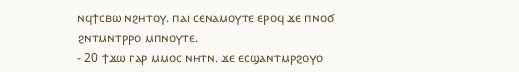ⲛϥϯⲥⲃⲱ ⲛϩⲏⲧⲟⲩ. ⲡⲁⲓ ⲥⲉⲛⲁⲙⲟⲩⲧⲉ ⲉⲣⲟϥ ϫⲉ ⲡⲛⲟϭ ϩⲛⲧⲙⲛⲧⲣⲣⲟ ⲙⲡⲛⲟⲩⲧⲉ.
- 20 ϯϫⲱ ⲅⲁⲣ ⲙⲙⲟⲥ ⲛⲏⲧⲛ. ϫⲉ ⲉⲥϣⲁⲛⲧⲙⲣϩⲟⲩⲟ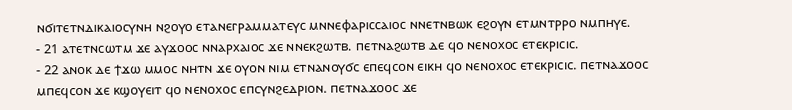ⲛϭⲓⲧⲉⲧⲛⲇⲓⲕⲁⲓⲟⲥⲩⲛⲏ ⲛϩⲟⲩⲟ ⲉⲧⲁⲛⲉⲅⲣⲁⲙⲙⲁⲧⲉⲩⲥ ⲙⲛⲛⲉⲫⲁⲣⲓⲥⲥⲁⲓⲟⲥ ⲛⲛⲉⲧⲛⲃⲱⲕ ⲉϩⲟⲩⲛ ⲉⲧⲙⲛⲧⲣⲣⲟ ⲛⲙⲡⲏⲩⲉ.
- 21 ⲁⲧⲉⲧⲛⲥⲱⲧⲙ ϫⲉ ⲁⲩϫⲟⲟⲥ ⲛⲛⲁⲣⲭⲁⲓⲟⲥ ϫⲉ ⲛⲛⲉⲕϩⲱⲧⲃ. ⲡⲉⲧⲛⲁϩⲱⲧⲃ ⲇⲉ ϥⲟ ⲛⲉⲛⲟⲭⲟⲥ ⲉⲧⲉⲕⲣⲓⲥⲓⲥ.
- 22 ⲁⲛⲟⲕ ⲇⲉ ϯϫⲱ ⲙⲙⲟⲥ ⲛⲏⲧⲛ ϫⲉ ⲟⲩⲟⲛ ⲛⲓⲙ ⲉⲧⲛⲁⲛⲟⲩϭⲥ ⲉⲡⲉϥⲥⲟⲛ ⲉⲓⲕⲏ ϥⲟ ⲛⲉⲛⲟⲭⲟⲥ ⲉⲧⲉⲕⲣⲓⲥⲓⲥ. ⲡⲉⲧⲛⲁϫⲟⲟⲥ ⲙⲡⲉϥⲥⲟⲛ ϫⲉ ⲕϣⲟⲩⲉⲓⲧ ϥⲟ ⲛⲉⲛⲟⲭⲟⲥ ⲉⲡⲥⲩⲛϩⲉⲇⲣⲓⲟⲛ. ⲡⲉⲧⲛⲁϫⲟⲟⲥ ϫⲉ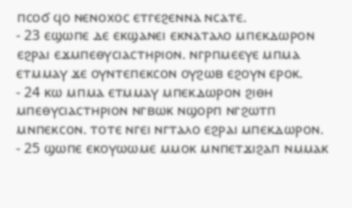ⲡⲥⲟϭ ϥⲟ ⲛⲉⲛⲟⲭⲟⲥ ⲉⲧⲅⲉϩⲉⲛⲛⲁ ⲛⲥⲁⲧⲉ.
- 23 ⲉϣⲱⲡⲉ ⲇⲉ ⲉⲕϣⲁⲛⲉⲓ ⲉⲕⲛⲁⲧⲁⲗⲟ ⲙⲡⲉⲕⲇⲱⲣⲟⲛ ⲉϩⲣⲁⲓ ⲉϫⲙⲡⲉⲑⲩⲥⲓⲁⲥⲧⲏⲣⲓⲟⲛ. ⲛⲅⲣⲡⲙⲉⲉⲩⲉ ⲙⲡⲙⲁ ⲉⲧⲙⲙⲁⲩ ϫⲉ ⲟⲩⲛⲧⲉⲡⲉⲕⲥⲟⲛ ⲟⲩϩⲱⲃ ⲉϩⲟⲩⲛ ⲉⲣⲟⲕ.
- 24 ⲕⲱ ⲙⲡⲙⲁ ⲉⲧⲙⲙⲁⲩ ⲙⲡⲉⲕⲇⲱⲣⲟⲛ ϩⲓⲑⲏ ⲙⲡⲉⲑⲩⲥⲓⲁⲥⲧⲏⲣⲓⲟⲛ ⲛⲅⲃⲱⲕ ⲛϣⲟⲣⲡ ⲛⲅϩⲱⲧⲡ ⲙⲛⲡⲉⲕⲥⲟⲛ. ⲧⲟⲧⲉ ⲛⲅⲉⲓ ⲛⲅⲧⲁⲗⲟ ⲉϩⲣⲁⲓ ⲙⲡⲉⲕⲇⲱⲣⲟⲛ.
- 25 ϣⲱⲡⲉ ⲉⲕⲟⲩⲱⲱⲙⲉ ⲙⲙⲟⲕ ⲙⲛⲡⲉⲧϫⲓϩⲁⲡ ⲛⲙⲙⲁⲕ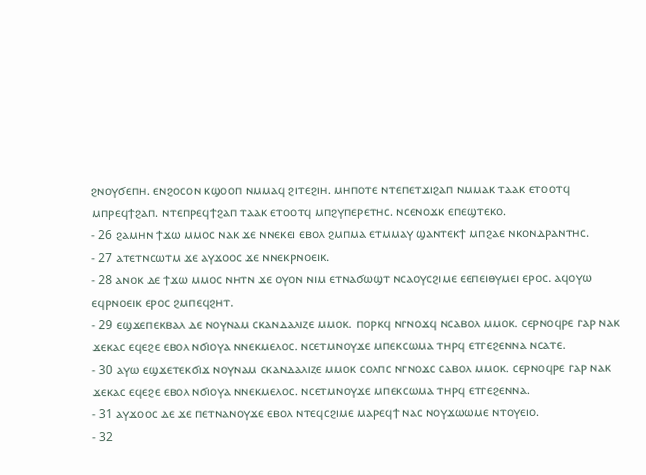ϩⲛⲟⲩϭⲉⲡⲏ. ⲉⲛϩⲟⲥⲟⲛ ⲕϣⲟⲟⲡ ⲛⲙⲙⲁϥ ϩⲓⲧⲉϩⲓⲏ. ⲙⲏⲡⲟⲧⲉ ⲛⲧⲉⲡⲉⲧϫⲓϩⲁⲡ ⲛⲙⲙⲁⲕ ⲧⲁⲁⲕ ⲉⲧⲟⲟⲧϥ ⲙⲡⲣⲉϥϯϩⲁⲡ. ⲛⲧⲉⲡⲣⲉϥϯϩⲁⲡ ⲧⲁⲁⲕ ⲉⲧⲟⲟⲧϥ ⲙⲡϩⲩⲡⲉⲣⲉⲧⲏⲥ. ⲛⲥⲉⲛⲟϫⲕ ⲉⲡⲉϣⲧⲉⲕⲟ.
- 26 ϩⲁⲙⲏⲛ ϯϫⲱ ⲙⲙⲟⲥ ⲛⲁⲕ ϫⲉ ⲛⲛⲉⲕⲉⲓ ⲉⲃⲟⲗ ϩⲙⲡⲙⲁ ⲉⲧⲙⲙⲁⲩ ϣⲁⲛⲧⲉⲕϯ ⲙⲡϩⲁⲉ ⲛⲕⲟⲛⲇⲣⲁⲛⲧⲏⲥ.
- 27 ⲁⲧⲉⲧⲛⲥⲱⲧⲙ ϫⲉ ⲁⲩϫⲟⲟⲥ ϫⲉ ⲛⲛⲉⲕⲣⲛⲟⲉⲓⲕ.
- 28 ⲁⲛⲟⲕ ⲇⲉ ϯϫⲱ ⲙⲙⲟⲥ ⲛⲏⲧⲛ ϫⲉ ⲟⲩⲟⲛ ⲛⲓⲙ ⲉⲧⲛⲁϭⲱϣⲧ ⲛⲥⲁⲟⲩⲥϩⲓⲙⲉ ⲉⲉⲡⲉⲓⲑⲩⲙⲉⲓ ⲉⲣⲟⲥ. ⲁϥⲟⲩⲱ ⲉϥⲣⲛⲟⲉⲓⲕ ⲉⲣⲟⲥ ϩⲙⲡⲉϥϩⲏⲧ.
- 29 ⲉϣϫⲉⲡⲉⲕⲃⲁⲗ ⲇⲉ ⲛⲟⲩⲛⲁⲙ ⲥⲕⲁⲛⲇⲁⲗⲓⲍⲉ ⲙⲙⲟⲕ. ⲡⲟⲣⲕϥ ⲛⲅⲛⲟϫϥ ⲛⲥⲁⲃⲟⲗ ⲙⲙⲟⲕ. ⲥⲉⲣⲛⲟϥⲣⲉ ⲅⲁⲣ ⲛⲁⲕ ϫⲉⲕⲁⲥ ⲉϥⲉϩⲉ ⲉⲃⲟⲗ ⲛϭⲓⲟⲩⲁ ⲛⲛⲉⲕⲙⲉⲗⲟⲥ. ⲛⲥⲉⲧⲙⲛⲟⲩϫⲉ ⲙⲡⲉⲕⲥⲱⲙⲁ ⲧⲏⲣϥ ⲉⲧⲅⲉϩⲉⲛⲛⲁ ⲛⲥⲁⲧⲉ.
- 30 ⲁⲩⲱ ⲉϣϫⲉⲧⲉⲕϭⲓϫ ⲛⲟⲩⲛⲁⲙ ⲥⲕⲁⲛⲇⲁⲗⲓⲍⲉ ⲙⲙⲟⲕ ⲥⲟⲗⲡⲥ ⲛⲅⲛⲟϫⲥ ⲥⲁⲃⲟⲗ ⲙⲙⲟⲕ. ⲥⲉⲣⲛⲟϥⲣⲉ ⲅⲁⲣ ⲛⲁⲕ ϫⲉⲕⲁⲥ ⲉϥⲉϩⲉ ⲉⲃⲟⲗ ⲛϭⲓⲟⲩⲁ ⲛⲛⲉⲕⲙⲉⲗⲟⲥ. ⲛⲥⲉⲧⲙⲛⲟⲩϫⲉ ⲙⲡⲉⲕⲥⲱⲙⲁ ⲧⲏⲣϥ ⲉⲧⲅⲉϩⲉⲛⲛⲁ.
- 31 ⲁⲩϫⲟⲟⲥ ⲇⲉ ϫⲉ ⲡⲉⲧⲛⲁⲛⲟⲩϫⲉ ⲉⲃⲟⲗ ⲛⲧⲉϥⲥϩⲓⲙⲉ ⲙⲁⲣⲉϥϯ ⲛⲁⲥ ⲛⲟⲩϫⲱⲱⲙⲉ ⲛⲧⲟⲩⲉⲓⲟ.
- 32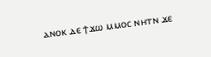ⲁⲛⲟⲕ ⲇⲉ ϯϫⲱ ⲙⲙⲟⲥ ⲛⲏⲧⲛ ϫⲉ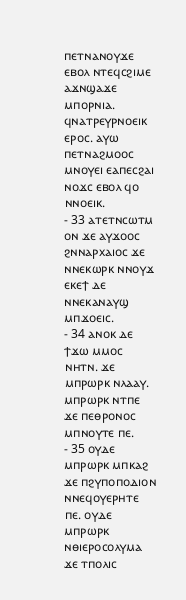ⲡⲉⲧⲛⲁⲛⲟⲩϫⲉ ⲉⲃⲟⲗ ⲛⲧⲉϥⲥϩⲓⲙⲉ ⲁϫⲛϣⲁϫⲉ ⲙⲡⲟⲣⲛⲓⲁ. ϥⲛⲁⲧⲣⲉⲩⲣⲛⲟⲉⲓⲕ ⲉⲣⲟⲥ. ⲁⲩⲱ ⲡⲉⲧⲛⲁϩⲙⲟⲟⲥ ⲙⲛⲟⲩⲉⲓ ⲉⲁⲡⲉⲥϩⲁⲓ ⲛⲟϫⲥ ⲉⲃⲟⲗ ϥⲟ ⲛⲛⲟⲉⲓⲕ.
- 33 ⲁⲧⲉⲧⲛⲥⲱⲧⲙ ⲟⲛ ϫⲉ ⲁⲩϫⲟⲟⲥ ϩⲛⲛⲁⲣⲭⲁⲓⲟⲥ ϫⲉ ⲛⲛⲉⲕⲱⲣⲕ ⲛⲛⲟⲩϫ ⲉⲕⲉϯ ⲇⲉ ⲛⲛⲉⲕⲁⲛⲁⲩϣ ⲙⲡϫⲟⲉⲓⲥ.
- 34 ⲁⲛⲟⲕ ⲇⲉ ϯϫⲱ ⲙⲙⲟⲥ ⲛⲏⲧⲛ. ϫⲉ ⲙⲡⲣⲱⲣⲕ ⲛⲗⲁⲁⲩ. ⲙⲡⲣⲱⲣⲕ ⲛⲧⲡⲉ ϫⲉ ⲡⲉⲑⲣⲟⲛⲟⲥ ⲙⲡⲛⲟⲩⲧⲉ ⲡⲉ.
- 35 ⲟⲩⲇⲉ ⲙⲡⲣⲱⲣⲕ ⲙⲡⲕⲁϩ ϫⲉ ⲡϩⲩⲡⲟⲡⲟⲇⲓⲟⲛ ⲛⲛⲉϥⲟⲩⲉⲣⲏⲧⲉ ⲡⲉ. ⲟⲩⲇⲉ ⲙⲡⲣⲱⲣⲕ ⲛⲑⲓⲉⲣⲟⲥⲟⲗⲩⲙⲁ ϫⲉ ⲧⲡⲟⲗⲓⲥ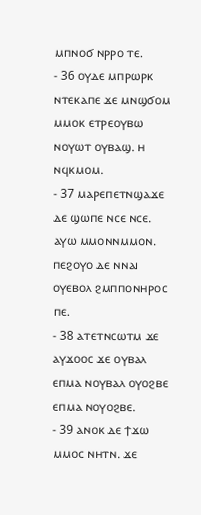ⲙⲡⲛⲟϭ ⲛⲣⲣⲟ ⲧⲉ.
- 36 ⲟⲩⲇⲉ ⲙⲡⲣⲱⲣⲕ ⲛⲧⲉⲕⲁⲡⲉ ϫⲉ ⲙⲛϣϭⲟⲙ ⲙⲙⲟⲕ ⲉⲧⲣⲉⲟⲩⲃⲱ ⲛⲟⲩⲱⲧ ⲟⲩⲃⲁϣ. ⲏ ⲛϥⲕⲙⲟⲙ.
- 37 ⲙⲁⲣⲉⲡⲉⲧⲛϣⲁϫⲉ ⲇⲉ ϣⲱⲡⲉ ⲛⲥⲉ ⲛⲥⲉ. ⲁⲩⲱ ⲙⲙⲟⲛⲛⲙⲙⲟⲛ. ⲡⲉϩⲟⲩⲟ ⲇⲉ ⲛⲛⲁⲓ ⲟⲩⲉⲃⲟⲗ ϩⲙⲡⲡⲟⲛⲏⲣⲟⲥ ⲡⲉ.
- 38 ⲁⲧⲉⲧⲛⲥⲱⲧⲙ ϫⲉ ⲁⲩϫⲟⲟⲥ ϫⲉ ⲟⲩⲃⲁⲗ ⲉⲡⲙⲁ ⲛⲟⲩⲃⲁⲗ ⲟⲩⲟϩⲃⲉ ⲉⲡⲙⲁ ⲛⲟⲩⲟϩⲃⲉ.
- 39 ⲁⲛⲟⲕ ⲇⲉ ϯϫⲱ ⲙⲙⲟⲥ ⲛⲏⲧⲛ. ϫⲉ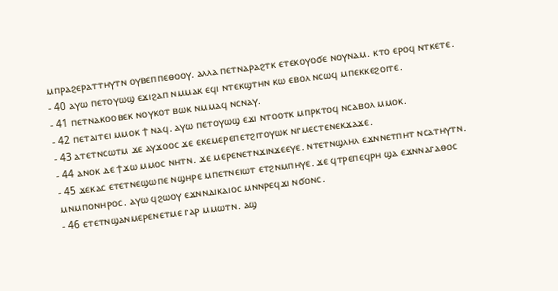ⲙⲡⲣⲁϩⲉⲣⲁⲧⲧⲏⲩⲧⲛ ⲟⲩⲃⲉⲡⲡⲉⲑⲟⲟⲩ. ⲁⲗⲗⲁ ⲡⲉⲧⲛⲁⲣⲁϩⲧⲕ ⲉⲧⲉⲕⲟⲩⲟϭⲉ ⲛⲟⲩⲛⲁⲙ. ⲕⲧⲟ ⲉⲣⲟϥ ⲛⲧⲕⲉⲧⲉ.
- 40 ⲁⲩⲱ ⲡⲉⲧⲟⲩⲱϣ ⲉϫⲓϩⲁⲡ ⲛⲙⲙⲁⲕ ⲉϥⲓ ⲛⲧⲉⲕϣⲧⲏⲛ ⲕⲱ ⲉⲃⲟⲗ ⲛⲥⲱϥ ⲙⲡⲉⲕⲕⲉϩⲟⲓⲧⲉ.
- 41 ⲡⲉⲧⲛⲁⲕⲟⲟⲃⲉⲕ ⲛⲟⲩⲕⲟⲧ ⲃⲱⲕ ⲛⲙⲙⲁϥ ⲛⲥⲛⲁⲩ.
- 42 ⲡⲉⲧⲁⲓⲧⲉⲓ ⲙⲙⲟⲕ ϯ ⲛⲁϥ. ⲁⲩⲱ ⲡⲉⲧⲟⲩⲱϣ ⲉϫⲓ ⲛⲧⲟⲟⲧⲕ ⲙⲡⲣⲕⲧⲟϥ ⲛⲥⲁⲃⲟⲗ ⲙⲙⲟⲕ.
- 43 ⲁⲧⲉⲧⲛⲥⲱⲧⲙ ϫⲉ ⲁⲩϫⲟⲟⲥ ϫⲉ ⲉⲕⲉⲙⲉⲣⲉⲡⲉⲧϩⲓⲧⲟⲩⲱⲕ ⲛⲅⲙⲉⲥⲧⲉⲛⲉⲕϫⲁϫⲉ.
- 44 ⲁⲛⲟⲕ ⲇⲉ ϯϫⲱ ⲙⲙⲟⲥ ⲛⲏⲧⲛ. ϫⲉ ⲙⲉⲣⲉⲛⲉⲧⲛϫⲓⲛϫⲉⲉⲩⲉ. ⲛⲧⲉⲧⲛϣⲗⲏⲗ ⲉϫⲛⲛⲉⲧⲡⲏⲧ ⲛⲥⲁⲧⲏⲩⲧⲛ.
- 45 ϫⲉⲕⲁⲥ ⲉⲧⲉⲧⲛⲉϣⲱⲡⲉ ⲛϣⲏⲣⲉ ⲙⲡⲉⲧⲛⲉⲓⲱⲧ ⲉⲧϩⲛⲙⲡⲏⲩⲉ. ϫⲉ ϥⲧⲣⲉⲡⲉϥⲣⲏ ϣⲁ ⲉϫⲛⲛⲁⲅⲁⲑⲟⲥ ⲙⲛⲙⲡⲟⲛⲏⲣⲟⲥ. ⲁⲩⲱ ϥϩⲱⲟⲩ ⲉϫⲛⲛⲇⲓⲕⲁⲓⲟⲥ ⲙⲛⲛⲣⲉϥϫⲓ ⲛϭⲟⲛⲥ.
- 46 ⲉⲧⲉⲧⲛϣⲁⲛⲙⲉⲣⲉⲛⲉⲧⲙⲉ ⲅⲁⲣ ⲙⲙⲱⲧⲛ. ⲁϣ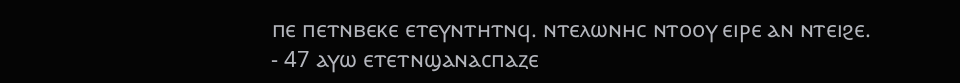ⲡⲉ ⲡⲉⲧⲛⲃⲉⲕⲉ ⲉⲧⲉⲩⲛⲧⲏⲧⲛϥ. ⲛⲧⲉⲗⲱⲛⲏⲥ ⲛⲧⲟⲟⲩ ⲉⲓⲣⲉ ⲁⲛ ⲛⲧⲉⲓϩⲉ.
- 47 ⲁⲩⲱ ⲉⲧⲉⲧⲛϣⲁⲛⲁⲥⲡⲁⲍⲉ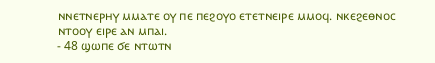ⲛⲛⲉⲧⲛⲉⲣⲏⲩ ⲙⲙⲁⲧⲉ ⲟⲩ ⲡⲉ ⲡⲉϩⲟⲩⲟ ⲉⲧⲉⲧⲛⲉⲓⲣⲉ ⲙⲙⲟϥ. ⲛⲕⲉϩⲉⲑⲛⲟⲥ ⲛⲧⲟⲟⲩ ⲉⲓⲣⲉ ⲁⲛ ⲙⲡⲁⲓ.
- 48 ϣⲱⲡⲉ ϭⲉ ⲛⲧⲱⲧⲛ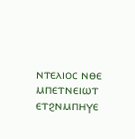ⲛⲧⲉⲗⲓⲟⲥ ⲛⲑⲉ ⲙⲡⲉⲧⲛⲉⲓⲱⲧ ⲉⲧϩⲛⲙⲡⲏⲩⲉ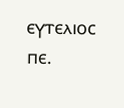ⲉⲩⲧⲉⲗⲓⲟⲥ ⲡⲉ.